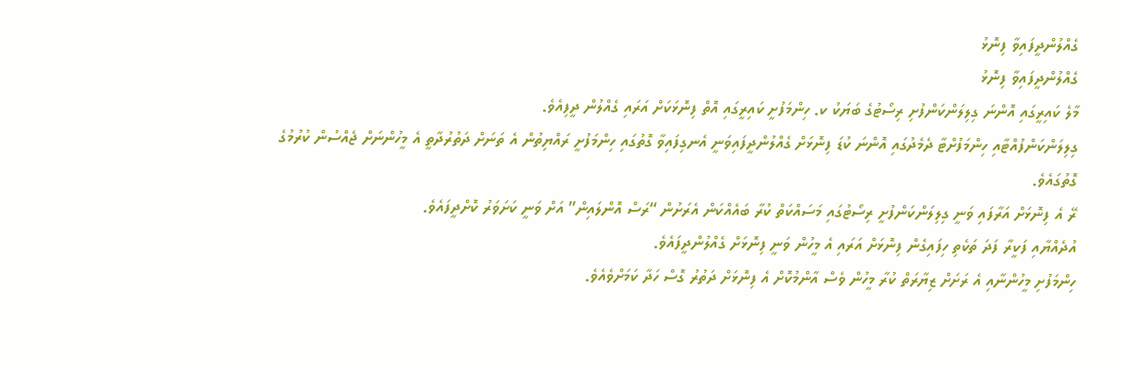ގެއްލުންދީފައިވާ ފިނޮޅު
ގެއްލުންދީފައިވާ ފިނޮޅު
މާލެ ކައިރީގައި އޮންނަ ގިލިލަންކަންފުށި ރިސޯޓުގެ ބަޔަކު ކ. ހިންމަފުށީ ކައިރީގައި އޮތް ފިނޮޅަކަށް އަރައި ގެއްލުން ދީފިއެވެ.
ގިލިލަންކަންފުއްޓާއި ހިންމަފުށްޓާ ދެމެދުގައި އޮންނަ ކުޑަ ފިނޮޅަށް ގެއްލުންދީފައިވަނީ އެނގިފައިވާ ގޮތުގައި ހިންމަފުށީ ރައްޔިތުން އެ ތަނަށް ދަތުރުދާތީ އެ މީހުންނަށް ޖެއްސުން ކުރުމުގެ ގޮތުގައެވެ.
ރޭ އެ ފިނޮޅަށް އަރާފައި ވަނީ ގިލިލަންކަންފުށީ ރިސޯޓުގައި މަސައްކަތް ކުރާ ބައެއްކަން އެރަށުން “ރަސް އޮންލައިން” އަށް ވަނީ ކަށަވަރު ކޮށްދީފައެވެ.
އުދެއްޔާއި ފަކީރާ ފަދަ ތަކެތި ހިފައިގެން ފިނޮޅަށް އަރައި އެ މީހުން ވަނީ ފިނޮޅަށް ގެއްލުންދީފައެވެ.
ހިންމަފުށި މީހުންނާއި އެ ރަށަށް ޒިޔާރަތް ކުރާ މީހުން ވެސް އާންމުކޮށް އެ ފިނޮޅަށް ދަތުރު ގޮސް ހަދާ ކަމަށްވެއެވެ.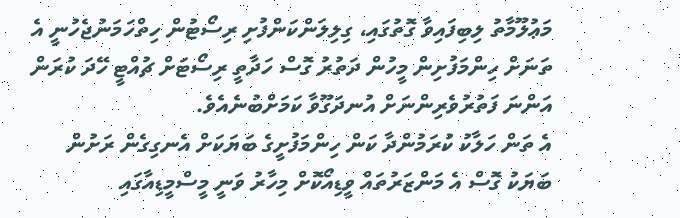މަޢުލޫމާތު ލިބިފައިވާ ގޮތުގައި، ގިލިލަންކަންފުށި ރިސޯޓުން ހިތްހަމަނުޖެހުނީ އެ ތަނަށް ހިންމަފުށިން މީހުން ދަތުރު ގޮސް ހަދާތީ ރިސޯޓަށް ޗުއްޓީ ހޭދަ ކުރަން އަންނަ ފަތުރުވެރިންނަށް އުނދަގޫވާ ކަމަށްބުނެއެވެ.
އެ ތަން ހަލާކު ކުރަމުންދާ ކަން ހިންމަފުށީގެ ބަޔަކަށް އެނގިގެން ރަށުން ބަޔަކު ގޮސް އެ މަންޒަރުތައް ވީޑިއޯކޮށް މިހާރު ވަނީ މީސްމީޑިއާގައި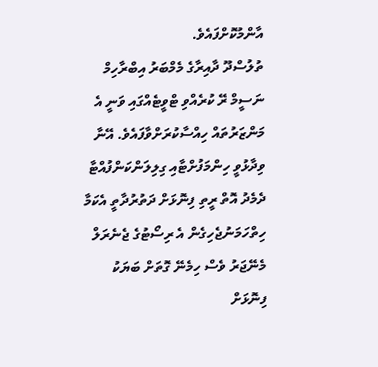އާންމުކޮށްފައެވެ.
ތުލުސްދޫ ދާއިރާގެ މެމްބަރު އިބްރާހިމް ނަސީމް ރޭ ކުރެއްވި ޓްވީޓެއްގައި ވަނީ އެ މަންޒަރުތައް ހިއްސާކުރަށްވާފައެވެ. އޭނާ ވިދާޅުވީ ހިންމަފުށްޓާއި ގިލިލަންކަންފުއްޓާ ދެމެދު އޮތް ރީތި ފިނޮޅަށް ދަތުރުދާތީ އެކަމާ ހިތްހަމަނުޖެހިގެން އެ ރިސޯޓުގެ ޖެނެރަލް މެނޭޖަރު ވެސް ހިމެނޭ ގޮތަށް ބަޔަކު ފިނޮޅަށް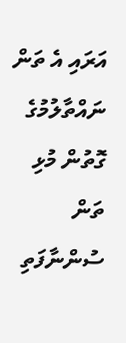އަރައި އެ ތަން ނައްތާލުމުގެ ގޮތުން މުޅި ތަން ސުންނާފަތި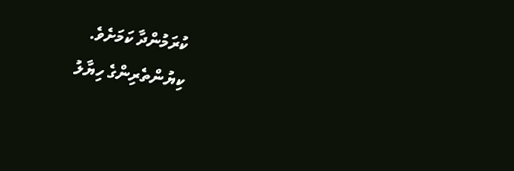ކުރަމުންދާ ކަމަށެވެ.
ކިޔުންތެރިންގެ ހިޔާލު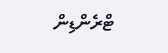ޓްރެންޑިން